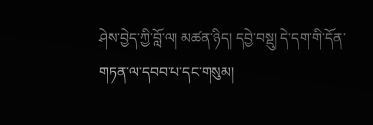ཤེས་བྱེད་ཀྱི་བློ་ལ། མཚན་ཉིད། དབྱེ་བསྡུ། དེ་དག་གི་དོན་གཏན་ལ་དབབ་པ་དང་གསུམ།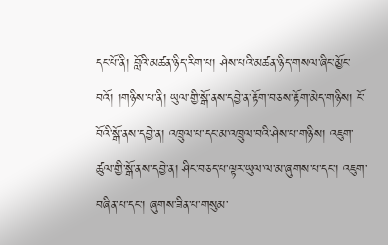དང་པོ་ནི། བློའི་མཚན་ཉིད་རིག་པ། ཤེས་པའི་མཚན་ཉིད་གསལ་ཞིང་མྱོང་བའོ། །གཉིས་པ་ནི། ཡུལ་གྱི་སྒོ་ནས་དབྱེ་ན་རྟོག་བཅས་རྟོག་མེད་གཉིས། ངོ་བོའི་སྒོ་ནས་དབྱེ་ན། འཁྲུལ་པ་དང་མ་འཁྲུལ་བའི་ཤེས་པ་གཉིས། འཇུག་ཚུལ་གྱི་སྒོ་ནས་དབྱེ་ན། ཤིང་བཅད་པ་ལྟར་ཡུལ་ལ་མ་ཞུགས་པ་དང་། འཇུག་བཞིན་པ་དང་། ཞུགས་ཟིན་པ་གསུམ་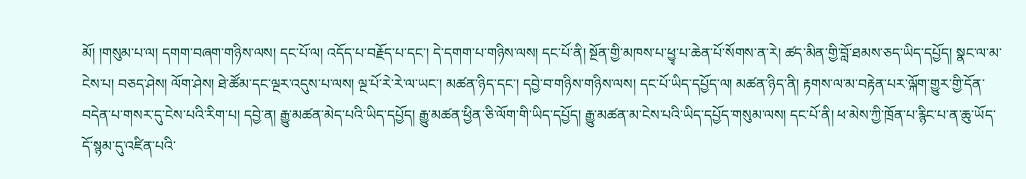མོ། །གསུམ་པ་ལ། དགག་བཞག་གཉིས་ལས། དང་པོ་ལ། འདོད་པ་བརྗོད་པ་དང་། དེ་དགག་པ་གཉིས་ལས། དང་པོ་ནི། སྔོན་གྱི་མཁས་པ་ཕྱྭ་པ་ཆེན་པོ་སོགས་ན་རེ། ཚད་མིན་གྱི་བློ་ཐམས་ཅད་ཡིད་དཔྱོད། སྣང་ལ་མ་ངེས་པ། བཅད་ཤེས། ལོག་ཤེས། ཐེ་ཚོམ་དང་ལྔར་འདུས་པ་ལས། ལྔ་པོ་རེ་རེ་ལ་ཡང་། མཚན་ཉིད་དང་། དབྱེ་བ་གཉིས་གཉིས་ལས། དང་པོ་ཡིད་དཔྱོད་ལ། མཚན་ཉིད་ནི། རྟགས་ལ་མ་བརྟེན་པར་ལྐོག་གྱུར་གྱི་དོན་བདེན་པ་གསར་དུ་ངེས་པའི་རིག་པ། དབྱེ་ན། རྒྱུ་མཚན་མེད་པའི་ཡིད་དཔྱོད། རྒྱུ་མཚན་ཕྱིན་ཅི་ལོག་གི་ཡིད་དཔྱོད། རྒྱུ་མཚན་མ་ངེས་པའི་ཡིད་དཔྱོད་གསུམ་ལས། དང་པོ་ནི། ཕ་མེས་ཀྱི་ཁྲོན་པ་རྙིང་པ་ན་ཆུ་ཡོད་དོ་སྙམ་དུ་འཛིན་པའི་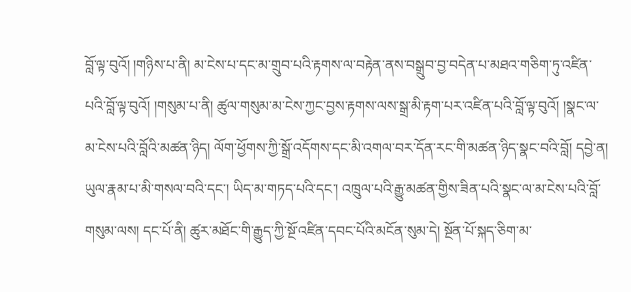བློ་ལྟ་བུའོ། །གཉིས་པ་ནི། མ་ངེས་པ་དང་མ་གྲུབ་པའི་རྟགས་ལ་བརྟེན་ནས་བསྒྲུབ་བྱ་བདེན་པ་མཐའ་གཅིག་ཏུ་འཛིན་པའི་བློ་ལྟ་བུའོ། །གསུམ་པ་ནི། ཚུལ་གསུམ་མ་ངེས་ཀྱང་བྱས་རྟགས་ལས་སྒྲ་མི་རྟག་པར་འཛིན་པའི་བློ་ལྟ་བུའོ། །སྣང་ལ་མ་ངེས་པའི་བློའི་མཚན་ཉིད། ལོག་ཕྱོགས་ཀྱི་སྒྲོ་འདོགས་དང་མི་འགལ་བར་དོན་རང་གི་མཚན་ཉིད་སྣང་བའི་བློ། དབྱེ་ན། ཡུལ་རྣམ་པ་མི་གསལ་བའི་དང་། ཡིད་མ་གཏད་པའི་དང་། འཁྲུལ་པའི་རྒྱུ་མཚན་གྱིས་ཟིན་པའི་སྣང་ལ་མ་ངེས་པའི་བློ་གསུམ་ལས། དང་པོ་ནི། ཚུར་མཐོང་གི་རྒྱུད་ཀྱི་སྔོ་འཛིན་དབང་པོའི་མངོན་སུམ་དེ། སྔོན་པོ་སྐད་ཅིག་མ་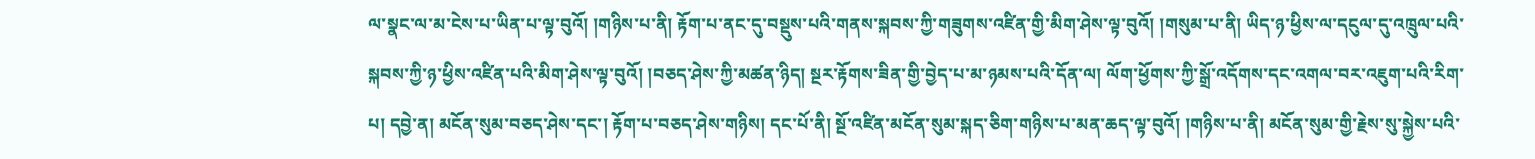ལ་སྣང་ལ་མ་ངེས་པ་ཡིན་པ་ལྟ་བུའོ། །གཉིས་པ་ནི། རྟོག་པ་ནང་དུ་བསྡུས་པའི་གནས་སྐབས་ཀྱི་གཟུགས་འཛིན་གྱི་མིག་ཤེས་ལྟ་བུའོ། །གསུམ་པ་ནི། ཡིད་ཉ་ཕྱིས་ལ་དངུལ་དུ་འཁྲུལ་པའི་སྐབས་ཀྱི་ཉ་ཕྱིས་འཛིན་པའི་མིག་ཤེས་ལྟ་བུའོ། །བཅད་ཤེས་ཀྱི་མཚན་ཉིད། སྔར་རྟོགས་ཟིན་གྱི་བྱེད་པ་མ་ཉམས་པའི་དོན་ལ། ལོག་ཕྱོགས་ཀྱི་སྒྲོ་འདོགས་དང་འགལ་བར་འཇུག་པའི་རིག་པ། དབྱེ་ན། མངོན་སུམ་བཅད་ཤེས་དང་། རྟོག་པ་བཅད་ཤེས་གཉིས། དང་པོ་ནི། སྔོ་འཛིན་མངོན་སུམ་སྐད་ཅིག་གཉིས་པ་མན་ཆད་ལྟ་བུའོ། །གཉིས་པ་ནི། མངོན་སུམ་གྱི་རྗེས་སུ་སྐྱེས་པའི་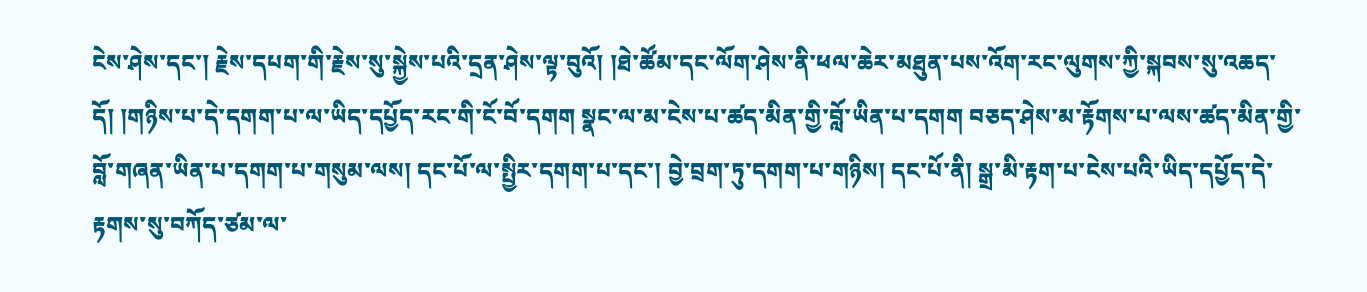ངེས་ཤེས་དང་། རྗེས་དཔག་གི་རྗེས་སུ་སྐྱེས་པའི་དྲན་ཤེས་ལྟ་བུའོ། །ཐེ་ཚོམ་དང་ལོག་ཤེས་ནི་ཕལ་ཆེར་མཐུན་པས་འོག་རང་ལུགས་ཀྱི་སྐབས་སུ་འཆད་དོ། །གཉིས་པ་དེ་དགག་པ་ལ་ཡིད་དཔྱོད་རང་གི་ངོ་བོ་དགག སྣང་ལ་མ་ངེས་པ་ཚད་མིན་གྱི་བློ་ཡིན་པ་དགག བཅད་ཤེས་མ་རྟོགས་པ་ལས་ཚད་མིན་གྱི་བློ་གཞན་ཡིན་པ་དགག་པ་གསུམ་ལས། དང་པོ་ལ་སྤྱིར་དགག་པ་དང་། བྱེ་བྲག་ཏུ་དགག་པ་གཉིས། དང་པོ་ནི། སྒྲ་མི་རྟག་པ་ངེས་པའི་ཡིད་དཔྱོད་དེ་རྟགས་སུ་བཀོད་ཙམ་ལ་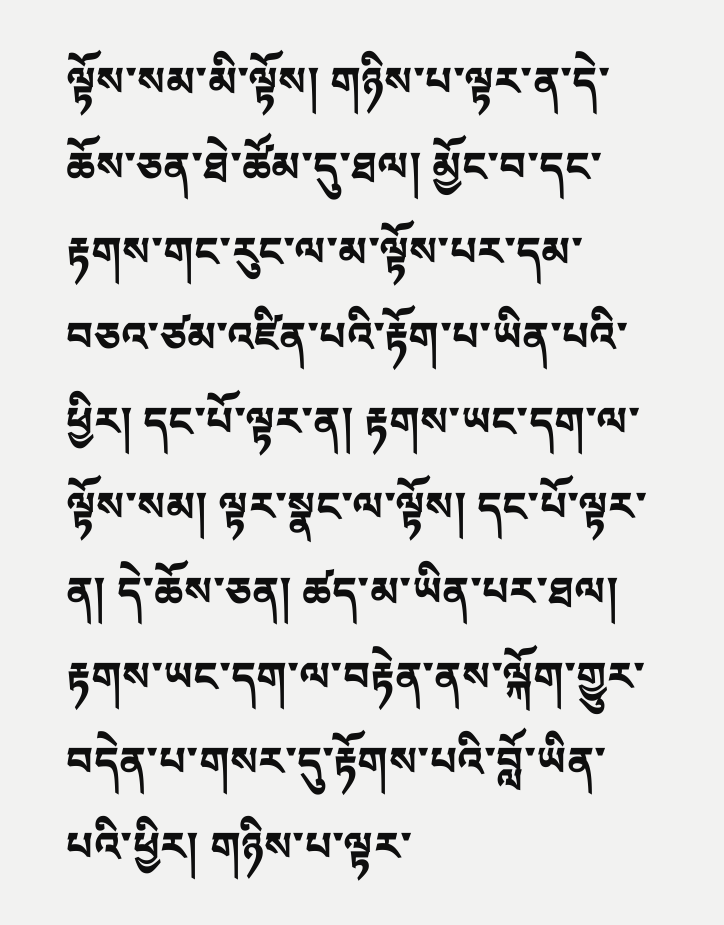ལྟོས་སམ་མི་ལྟོས། གཉིས་པ་ལྟར་ན་དེ་ཆོས་ཅན་ཐེ་ཚོམ་དུ་ཐལ། མྱོང་བ་དང་རྟགས་གང་རུང་ལ་མ་ལྟོས་པར་དམ་བཅའ་ཙམ་འཛིན་པའི་རྟོག་པ་ཡིན་པའི་ཕྱིར། དང་པོ་ལྟར་ན། རྟགས་ཡང་དག་ལ་ལྟོས་སམ། ལྟར་སྣང་ལ་ལྟོས། དང་པོ་ལྟར་ན། དེ་ཆོས་ཅན། ཚད་མ་ཡིན་པར་ཐལ། རྟགས་ཡང་དག་ལ་བརྟེན་ནས་ལྐོག་གྱུར་བདེན་པ་གསར་དུ་རྟོགས་པའི་བློ་ཡིན་པའི་ཕྱིར། གཉིས་པ་ལྟར་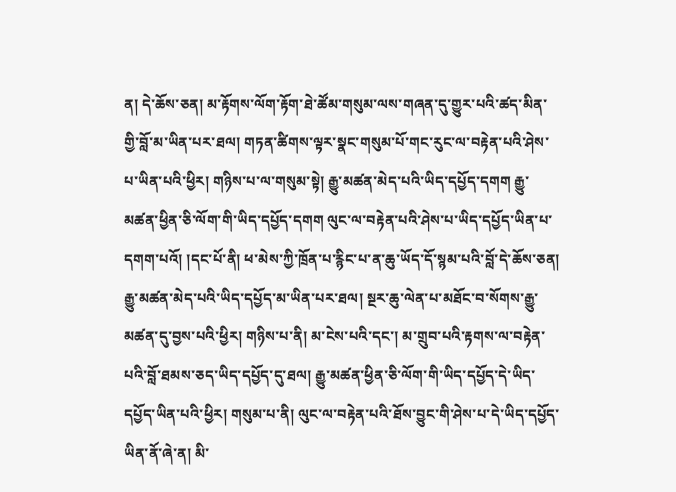ན། དེ་ཆོས་ཅན། མ་རྟོགས་ལོག་རྟོག་ཐེ་ཚོམ་གསུམ་ལས་གཞན་དུ་གྱུར་པའི་ཚད་མིན་གྱི་བློ་མ་ཡིན་པར་ཐལ། གཏན་ཚིགས་ལྟར་སྣང་གསུམ་པོ་གང་རུང་ལ་བརྟེན་པའི་ཤེས་པ་ཡིན་པའི་ཕྱིར། གཉིས་པ་ལ་གསུམ་སྟེ། རྒྱུ་མཚན་མེད་པའི་ཡིད་དཔྱོད་དགག རྒྱུ་མཚན་ཕྱིན་ཅི་ལོག་གི་ཡིད་དཔྱོད་དགག ལུང་ལ་བརྟེན་པའི་ཤེས་པ་ཡིད་དཔྱོད་ཡིན་པ་དགག་པའོ། །དང་པོ་ནི། ཕ་མེས་ཀྱི་ཁྲོན་པ་རྙིང་པ་ན་ཆུ་ཡོད་དོ་སྙམ་པའི་བློ་དེ་ཆོས་ཅན། རྒྱུ་མཚན་མེད་པའི་ཡིད་དཔྱོད་མ་ཡིན་པར་ཐལ། སྔར་ཆུ་ལེན་པ་མཐོང་བ་སོགས་རྒྱུ་མཚན་དུ་བྱས་པའི་ཕྱིར། གཉིས་པ་ནི། མ་ངེས་པའི་དང་། མ་གྲུབ་པའི་རྟགས་ལ་བརྟེན་པའི་བློ་ཐམས་ཅད་ཡིད་དཔྱོད་དུ་ཐལ། རྒྱུ་མཚན་ཕྱིན་ཅི་ལོག་གི་ཡིད་དཔྱོད་དེ་ཡིད་དཔྱོད་ཡིན་པའི་ཕྱིར། གསུམ་པ་ནི། ལུང་ལ་བརྟེན་པའི་ཐོས་བྱུང་གི་ཤེས་པ་དེ་ཡིད་དཔྱོད་ཡིན་ནོ་ཞེ་ན། མི་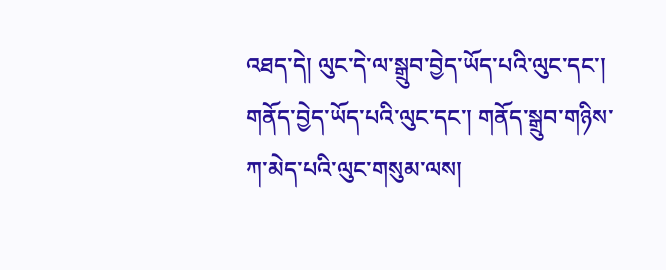འཐད་དེ། ལུང་དེ་ལ་སྒྲུབ་བྱེད་ཡོད་པའི་ལུང་དང་། གནོད་བྱེད་ཡོད་པའི་ལུང་དང་། གནོད་སྒྲུབ་གཉིས་ཀ་མེད་པའི་ལུང་གསུམ་ལས།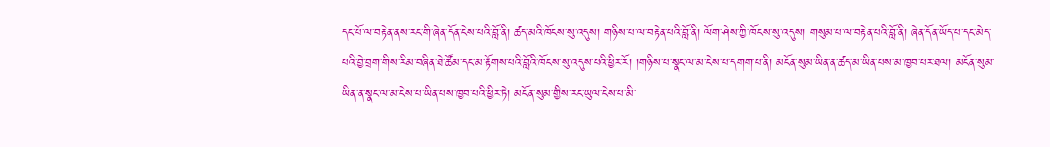དང་པོ་ལ་བརྟེན་ནས་རང་གི་ཞེན་དོན་ངེས་པའི་བློ་ནི། ཚད་མའི་ཁོངས་སུ་འདུས། གཉིས་པ་ལ་བརྟེན་པའི་བློ་ནི། ལོག་ཤེས་ཀྱི་ཁོངས་སུ་འདུས། གསུམ་པ་ལ་བརྟེན་པའི་བློ་ནི། ཞེན་དོན་ཡོད་པ་དང་མེད་པའི་བྱེ་བྲག་གིས་རིམ་བཞིན་ཐེ་ཚོམ་དང་མ་རྟོགས་པའི་བློའི་ཁོངས་སུ་འདུས་པའི་ཕྱིར་རོ། །གཉིས་པ་སྣང་ལ་མ་ངེས་པ་དགག་པ་ནི། མངོན་སུམ་ཡིན་ན་ཚད་མ་ཡིན་པས་མ་ཁྱབ་པར་ཐལ། མངོན་སུམ་ཡིན་ན་སྣང་ལ་མ་ངེས་པ་ཡིན་པས་ཁྱབ་པའི་ཕྱིར་ཏེ། མངོན་སུམ་གྱིས་རང་ཡུལ་ངེས་པ་མི་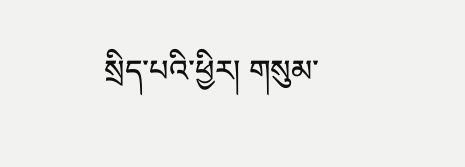སྲིད་པའི་ཕྱིར། གསུམ་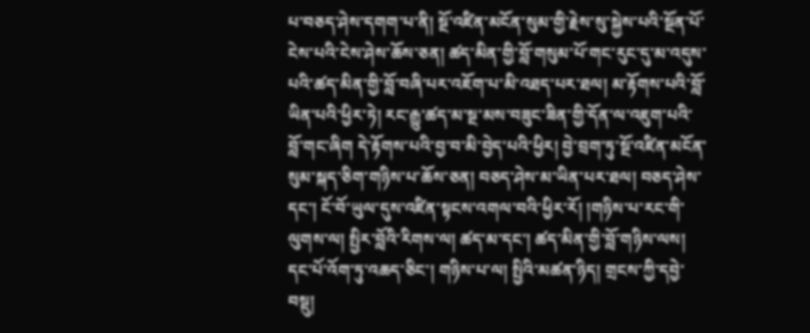པ་བཅད་ཤེས་དགག་པ་ནི། སྔོ་འཛིན་མངོན་སུམ་གྱི་རྗེས་སུ་སྐྱེས་པའི་སྔོན་པོ་ངེས་པའི་ངེས་ཤེས་ཆོས་ཅན། ཚད་མིན་གྱི་བློ་གསུམ་པོ་གང་རུང་དུ་མ་འདུས་པའི་ཚད་མིན་གྱི་བློ་བཞི་པར་འཇོག་པ་མི་འཐད་པར་ཐལ། མ་རྟོགས་པའི་བློ་ཡིན་པའི་ཕྱིར་ཏེ། རང་རྒྱུ་ཚད་མ་སྔ་མས་བཟུང་ཟིན་གྱི་དོན་ལ་འཇུག་པའི་བློ་གང་ཞིག དེ་རྟོགས་པའི་བྱ་བ་མི་བྱེད་པའི་ཕྱིར། བྱེ་བྲག་ཏུ་སྔོ་འཛིན་མངོན་སུམ་སྐད་ཅིག་གཉིས་པ་ཆོས་ཅན། བཅད་ཤེས་མ་ཡིན་པར་ཐལ། བཅད་ཤེས་དང་། ངོ་བོ་ཡུལ་དུས་འཛིན་སྟངས་འགལ་བའི་ཕྱིར་རོ། །གཉིས་པ་རང་གི་ལུགས་ལ། སྤྱིར་བློའི་རིགས་ལ། ཚད་མ་དང་། ཚད་མིན་གྱི་བློ་གཉིས་ལས། དང་པོ་འོག་ཏུ་འཆད་ཅིང་། གཉིས་པ་ལ། སྤྱིའི་མཚན་ཉིད། གྲངས་ཀྱི་དབྱེ་བསྡུ།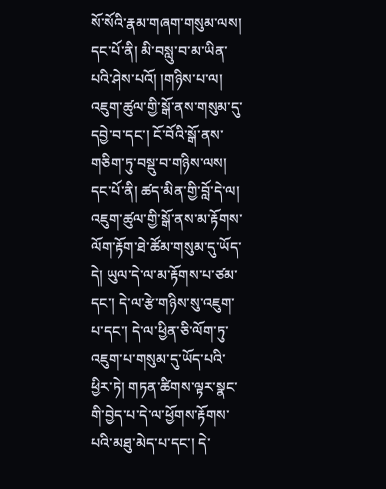སོ་སོའི་རྣམ་གཞག་གསུམ་ལས། དང་པོ་ནི། མི་བསླུ་བ་མ་ཡིན་པའི་ཤེས་པའོ། །གཉིས་པ་ལ། འཇུག་ཚུལ་གྱི་སྒོ་ནས་གསུམ་དུ་དབྱེ་བ་དང་། ངོ་བོའི་སྒོ་ནས་གཅིག་ཏུ་བསྡུ་བ་གཉིས་ལས། དང་པོ་ནི། ཚད་མིན་གྱི་བློ་དེ་ལ། འཇུག་ཚུལ་གྱི་སྒོ་ནས་མ་རྟོགས་ལོག་རྟོག་ཐེ་ཚོམ་གསུམ་དུ་ཡོད་དེ། ཡུལ་དེ་ལ་མ་རྟོགས་པ་ཙམ་དང་། དེ་ལ་རྩེ་གཉིས་སུ་འཇུག་པ་དང་། དེ་ལ་ཕྱིན་ཅི་ལོག་ཏུ་འཇུག་པ་གསུམ་དུ་ཡོད་པའི་ཕྱིར་ཏེ། གཏན་ཚིགས་ལྟར་སྣང་གི་བྱེད་པ་དེ་ལ་ཕྱོགས་རྟོགས་པའི་མཐུ་མེད་པ་དང་། དེ་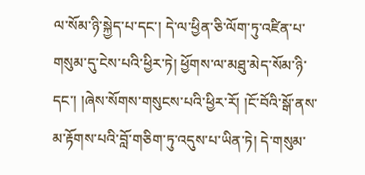ལ་སོམ་ཉི་སྐྱེད་པ་དང་། དེ་ལ་ཕྱིན་ཅི་ལོག་ཏུ་འཛིན་པ་གསུམ་དུ་ངེས་པའི་ཕྱིར་ཏེ། ཕྱོགས་ལ་མཐུ་མེད་སོམ་ཉི་དང་། །ཞེས་སོགས་གསུངས་པའི་ཕྱིར་རོ། །ངོ་བོའི་སྒོ་ནས་མ་རྟོགས་པའི་བློ་གཅིག་ཏུ་འདུས་པ་ཡིན་ཏེ། དེ་གསུམ་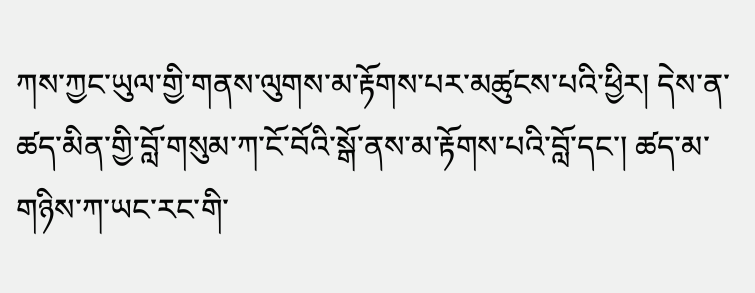ཀས་ཀྱང་ཡུལ་གྱི་གནས་ལུགས་མ་རྟོགས་པར་མཚུངས་པའི་ཕྱིར། དེས་ན་ཚད་མིན་གྱི་བློ་གསུམ་ཀ་ངོ་བོའི་སྒོ་ནས་མ་རྟོགས་པའི་བློ་དང་། ཚད་མ་གཉིས་ཀ་ཡང་རང་གི་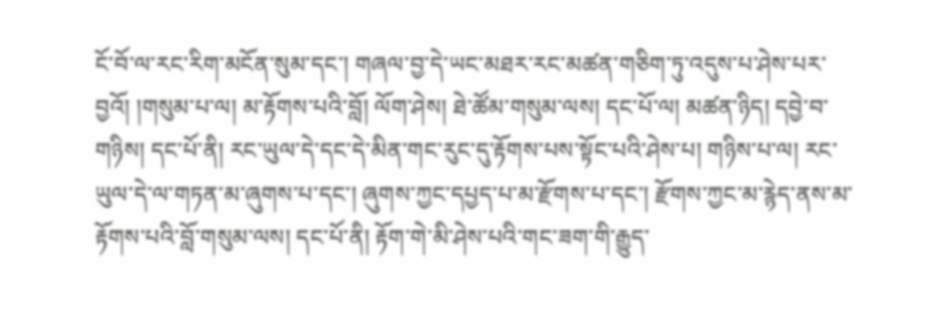ངོ་བོ་ལ་རང་རིག་མངོན་སུམ་དང་། གཞལ་བྱ་དེ་ཡང་མཐར་རང་མཚན་གཅིག་ཏུ་འདུས་པ་ཤེས་པར་བྱའོ། །གསུམ་པ་ལ། མ་རྟོགས་པའི་བློ། ལོག་ཤེས། ཐེ་ཚོམ་གསུམ་ལས། དང་པོ་ལ། མཚན་ཉིད། དབྱེ་བ་གཉིས། དང་པོ་ནི། རང་ཡུལ་དེ་དང་དེ་མིན་གང་རུང་དུ་རྟོགས་པས་སྟོང་པའི་ཤེས་པ། གཉིས་པ་ལ། རང་ཡུལ་དེ་ལ་གཏན་མ་ཞུགས་པ་དང་། ཞུགས་ཀྱང་དཔྱད་པ་མ་རྫོགས་པ་དང་། རྫོགས་ཀྱང་མ་རྙེད་ནས་མ་རྟོགས་པའི་བློ་གསུམ་ལས། དང་པོ་ནི། རྟོག་གེ་མི་ཤེས་པའི་གང་ཟག་གི་རྒྱུད་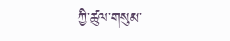ཀྱི་ཚུལ་གསུམ་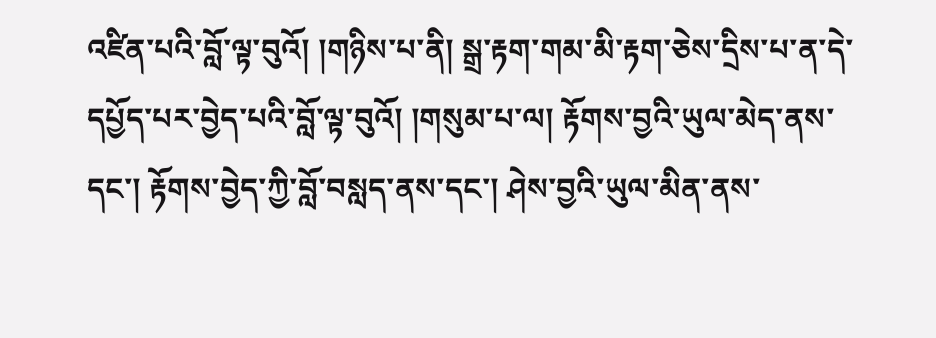འཛིན་པའི་བློ་ལྟ་བུའོ། །གཉིས་པ་ནི། སྒྲ་རྟག་གམ་མི་རྟག་ཅེས་དྲིས་པ་ན་དེ་དཔྱོད་པར་བྱེད་པའི་བློ་ལྟ་བུའོ། །གསུམ་པ་ལ། རྟོགས་བྱའི་ཡུལ་མེད་ནས་དང་། རྟོགས་བྱེད་ཀྱི་བློ་བསླད་ནས་དང་། ཤེས་བྱའི་ཡུལ་མིན་ནས་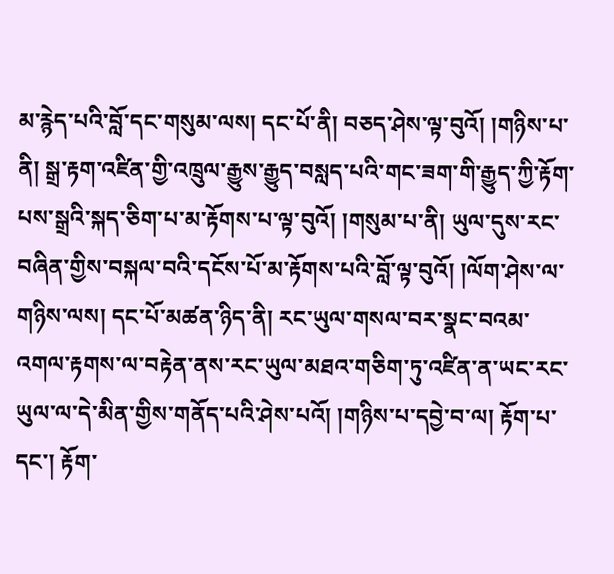མ་རྙེད་པའི་བློ་དང་གསུམ་ལས། དང་པོ་ནི། བཅད་ཤེས་ལྟ་བུའོ། །གཉིས་པ་ནི། སྒྲ་རྟག་འཛིན་གྱི་འཁྲུལ་རྒྱུས་རྒྱུད་བསླད་པའི་གང་ཟག་གི་རྒྱུད་ཀྱི་རྟོག་པས་སྒྲའི་སྐད་ཅིག་པ་མ་རྟོགས་པ་ལྟ་བུའོ། །གསུམ་པ་ནི། ཡུལ་དུས་རང་བཞིན་གྱིས་བསྐལ་བའི་དངོས་པོ་མ་རྟོགས་པའི་བློ་ལྟ་བུའོ། །ལོག་ཤེས་ལ་གཉིས་ལས། དང་པོ་མཚན་ཉིད་ནི། རང་ཡུལ་གསལ་བར་སྣང་བའམ་འགལ་རྟགས་ལ་བརྟེན་ནས་རང་ཡུལ་མཐའ་གཅིག་ཏུ་འཛིན་ན་ཡང་རང་ཡུལ་ལ་དེ་མིན་གྱིས་གནོད་པའི་ཤེས་པའོ། །གཉིས་པ་དབྱེ་བ་ལ། རྟོག་པ་དང་། རྟོག་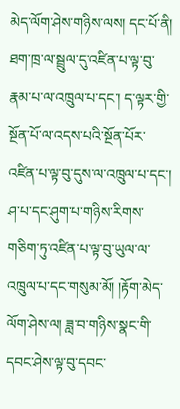མེད་ལོག་ཤེས་གཉིས་ལས། དང་པོ་ནི། ཐག་ཁྲ་ལ་སྦྲུལ་དུ་འཛིན་པ་ལྟ་བུ་རྣམ་པ་ལ་འཁྲུལ་པ་དང་། ད་ལྟར་གྱི་སྔོན་པོ་ལ་འདས་པའི་སྔོན་པོར་འཛིན་པ་ལྟ་བུ་དུས་ལ་འཁྲུལ་པ་དང་། ཤ་པ་དང་ཤུག་པ་གཉིས་རིགས་གཅིག་ཏུ་འཛིན་པ་ལྟ་བུ་ཡུལ་ལ་འཁྲུལ་པ་དང་གསུམ་མོ། །རྟོག་མེད་ལོག་ཤེས་ལ། ཟླ་བ་གཉིས་སྣང་གི་དབང་ཤེས་ལྟ་བུ་དབང་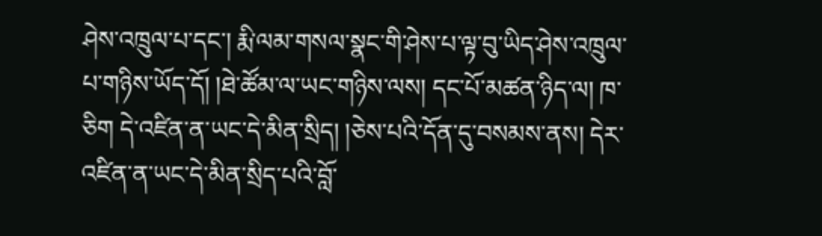ཤེས་འཁྲུལ་པ་དང་། རྨི་ལམ་གསལ་སྣང་གི་ཤེས་པ་ལྟ་བུ་ཡིད་ཤེས་འཁྲུལ་པ་གཉིས་ཡོད་དོ། །ཐེ་ཚོམ་ལ་ཡང་གཉིས་ལས། དང་པོ་མཚན་ཉིད་ལ། ཁ་ཅིག དེ་འཛིན་ན་ཡང་དེ་མིན་སྲིད། །ཅེས་པའི་དོན་དུ་བསམས་ནས། དེར་འཛིན་ན་ཡང་དེ་མིན་སྲིད་པའི་བློ་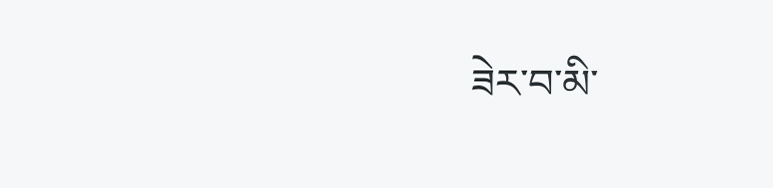ཟེར་བ་མི་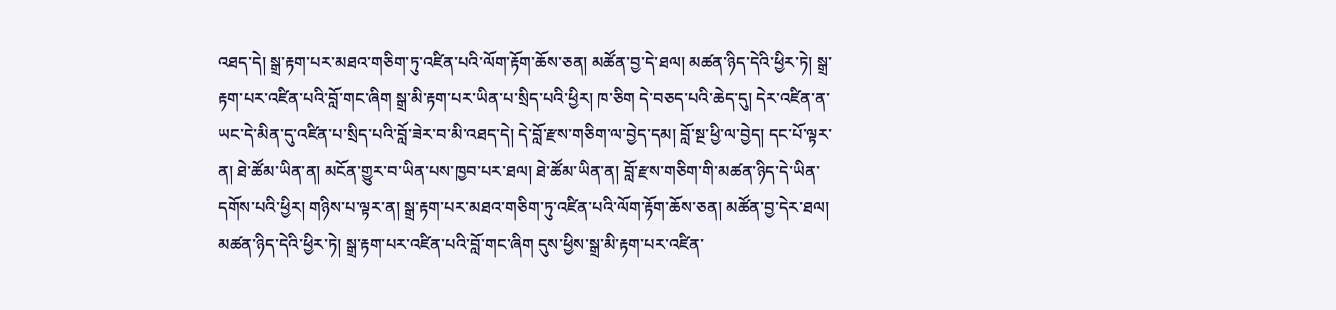འཐད་དེ། སྒྲ་རྟག་པར་མཐའ་གཅིག་ཏུ་འཛིན་པའི་ལོག་རྟོག་ཆོས་ཅན། མཚོན་བྱ་དེ་ཐལ། མཚན་ཉིད་དེའི་ཕྱིར་ཏེ། སྒྲ་རྟག་པར་འཛིན་པའི་བློ་གང་ཞིག སྒྲ་མི་རྟག་པར་ཡིན་པ་སྲིད་པའི་ཕྱིར། ཁ་ཅིག དེ་བཅད་པའི་ཆེད་དུ། དེར་འཛིན་ན་ཡང་དེ་མིན་དུ་འཛིན་པ་སྲིད་པའི་བློ་ཟེར་བ་མི་འཐད་དེ། དེ་བློ་རྫས་གཅིག་ལ་བྱེད་དམ། བློ་སྔ་ཕྱི་ལ་བྱེད། དང་པོ་ལྟར་ན། ཐེ་ཚོམ་ཡིན་ན། མངོན་གྱུར་བ་ཡིན་པས་ཁྱབ་པར་ཐལ། ཐེ་ཚོམ་ཡིན་ན། བློ་རྫས་གཅིག་གི་མཚན་ཉིད་དེ་ཡིན་དགོས་པའི་ཕྱིར། གཉིས་པ་ལྟར་ན། སྒྲ་རྟག་པར་མཐའ་གཅིག་ཏུ་འཛིན་པའི་ལོག་རྟོག་ཆོས་ཅན། མཚོན་བྱ་དེར་ཐལ། མཚན་ཉིད་དེའི་ཕྱིར་ཏེ། སྒྲ་རྟག་པར་འཛིན་པའི་བློ་གང་ཞིག དུས་ཕྱིས་སྒྲ་མི་རྟག་པར་འཛིན་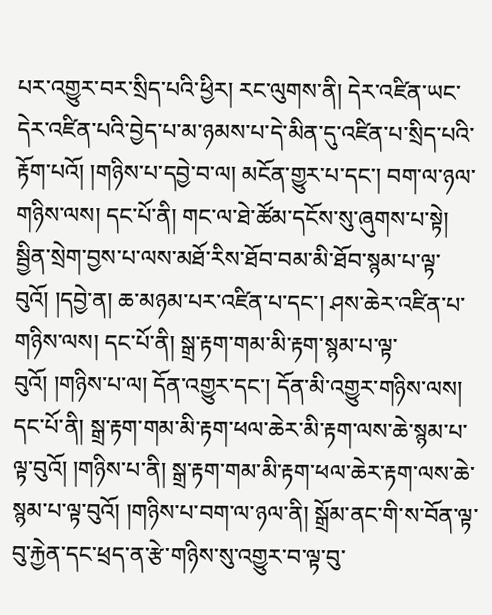པར་འགྱུར་བར་སྲིད་པའི་ཕྱིར། རང་ལུགས་ནི། དེར་འཛིན་ཡང་དེར་འཛིན་པའི་བྱེད་པ་མ་ཉམས་པ་དེ་མིན་དུ་འཛིན་པ་སྲིད་པའི་རྟོག་པའོ། །གཉིས་པ་དབྱེ་བ་ལ། མངོན་གྱུར་པ་དང་། བག་ལ་ཉལ་གཉིས་ལས། དང་པོ་ནི། གང་ལ་ཐེ་ཚོམ་དངོས་སུ་ཞུགས་པ་སྟེ། སྦྱིན་སྲེག་བྱས་པ་ལས་མཐོ་རིས་ཐོབ་བམ་མི་ཐོབ་སྙམ་པ་ལྟ་བུའོ། །དབྱེ་ན། ཆ་མཉམ་པར་འཛིན་པ་དང་། ཤས་ཆེར་འཛིན་པ་གཉིས་ལས། དང་པོ་ནི། སྒྲ་རྟག་གམ་མི་རྟག་སྙམ་པ་ལྟ་བུའོ། །གཉིས་པ་ལ། དོན་འགྱུར་དང་། དོན་མི་འགྱུར་གཉིས་ལས། དང་པོ་ནི། སྒྲ་རྟག་གམ་མི་རྟག་ཕལ་ཆེར་མི་རྟག་ལས་ཆེ་སྙམ་པ་ལྟ་བུའོ། །གཉིས་པ་ནི། སྒྲ་རྟག་གམ་མི་རྟག་ཕལ་ཆེར་རྟག་ལས་ཆེ་སྙམ་པ་ལྟ་བུའོ། །གཉིས་པ་བག་ལ་ཉལ་ནི། སྒྲོམ་ནང་གི་ས་བོན་ལྟ་བུ་རྐྱེན་དང་ཕྲད་ན་རྩེ་གཉིས་སུ་འགྱུར་བ་ལྟ་བུ་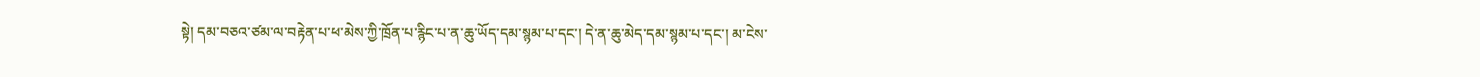སྟེ། དམ་བཅའ་ཙམ་ལ་བརྟེན་པ་ཕ་མེས་ཀྱི་ཁྲོན་པ་རྙིང་པ་ན་ཆུ་ཡོད་དམ་སྙམ་པ་དང་། དེ་ན་ཆུ་མེད་དམ་སྙམ་པ་དང་། མ་ངེས་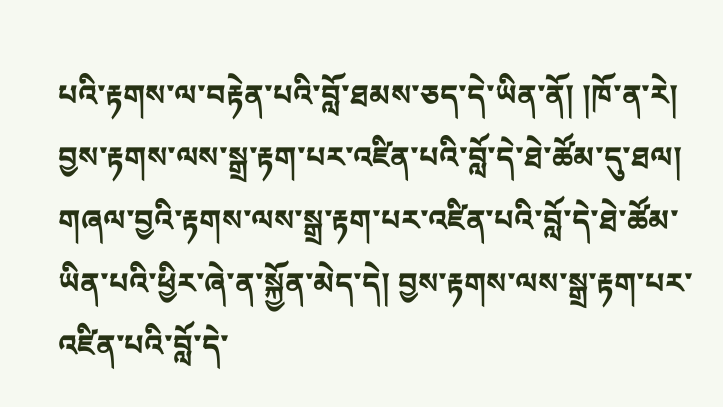པའི་རྟགས་ལ་བརྟེན་པའི་བློ་ཐམས་ཅད་དེ་ཡིན་ནོ། །ཁོ་ན་རེ། བྱས་རྟགས་ལས་སྒྲ་རྟག་པར་འཛིན་པའི་བློ་དེ་ཐེ་ཚོམ་དུ་ཐལ། གཞལ་བྱའི་རྟགས་ལས་སྒྲ་རྟག་པར་འཛིན་པའི་བློ་དེ་ཐེ་ཚོམ་ཡིན་པའི་ཕྱིར་ཞེ་ན་སྐྱོན་མེད་དེ། བྱས་རྟགས་ལས་སྒྲ་རྟག་པར་འཛིན་པའི་བློ་དེ་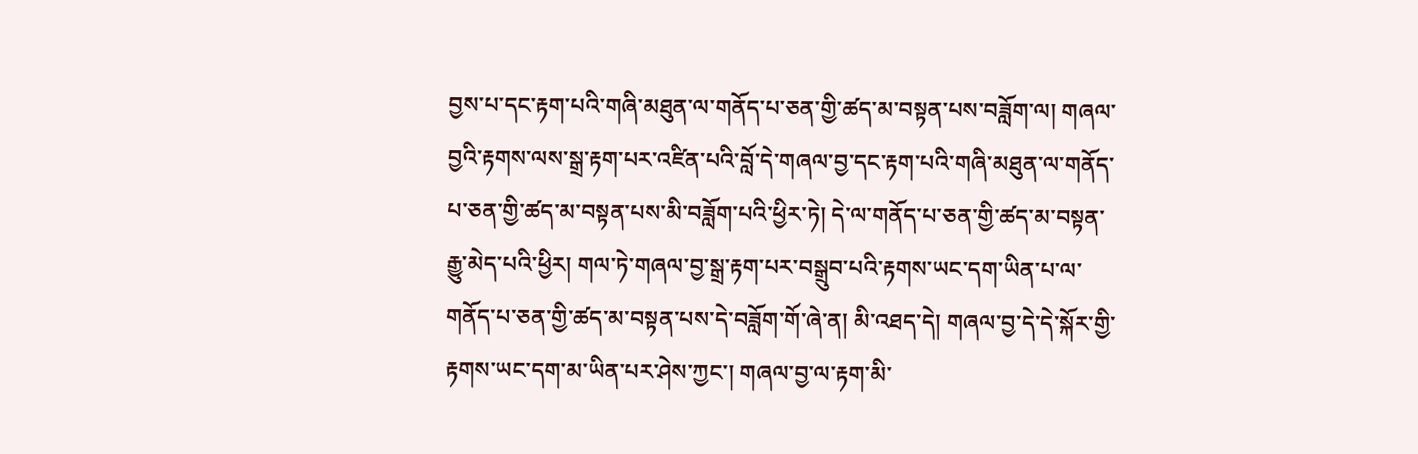བྱས་པ་དང་རྟག་པའི་གཞི་མཐུན་ལ་གནོད་པ་ཅན་གྱི་ཚད་མ་བསྟན་པས་བཟློག་ལ། གཞལ་བྱའི་རྟགས་ལས་སྒྲ་རྟག་པར་འཛིན་པའི་བློ་དེ་གཞལ་བྱ་དང་རྟག་པའི་གཞི་མཐུན་ལ་གནོད་པ་ཅན་གྱི་ཚད་མ་བསྟན་པས་མི་བཟློག་པའི་ཕྱིར་ཏེ། དེ་ལ་གནོད་པ་ཅན་གྱི་ཚད་མ་བསྟན་རྒྱུ་མེད་པའི་ཕྱིར། གལ་ཏེ་གཞལ་བྱ་སྒྲ་རྟག་པར་བསྒྲུབ་པའི་རྟགས་ཡང་དག་ཡིན་པ་ལ་གནོད་པ་ཅན་གྱི་ཚད་མ་བསྟན་པས་དེ་བཟློག་གོ་ཞེ་ན། མི་འཐད་དེ། གཞལ་བྱ་དེ་དེ་སྐོར་གྱི་རྟགས་ཡང་དག་མ་ཡིན་པར་ཤེས་ཀྱང་། གཞལ་བྱ་ལ་རྟག་མི་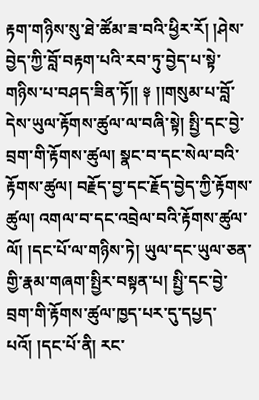རྟག་གཉིས་སུ་ཐེ་ཚོམ་ཟ་བའི་ཕྱིར་རོ། །ཤེས་བྱེད་ཀྱི་བློ་བརྟག་པའི་རབ་ཏུ་བྱེད་པ་སྟེ་གཉིས་པ་བཤད་ཟིན་ཏོ།། ༈ །།གསུམ་པ་བློ་དེས་ཡུལ་རྟོགས་ཚུལ་ལ་བཞི་སྟེ། སྤྱི་དང་བྱེ་བྲག་གི་རྟོགས་ཚུལ། སྣང་བ་དང་སེལ་བའི་རྟོགས་ཚུལ། བརྗོད་བྱ་དང་རྗོད་བྱེད་ཀྱི་རྟོགས་ཚུལ། འགལ་བ་དང་འབྲེལ་བའི་རྟོགས་ཚུལ་ལོ། །དང་པོ་ལ་གཉིས་ཏེ། ཡུལ་དང་ཡུལ་ཅན་གྱི་རྣམ་གཞག་སྤྱིར་བསྟན་པ། སྤྱི་དང་བྱེ་བྲག་གི་རྟོགས་ཚུལ་ཁྱད་པར་དུ་དཔྱད་པའོ། །དང་པོ་ནི། རང་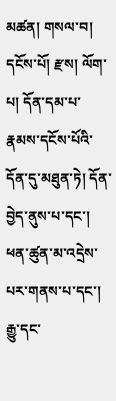མཚན། གསལ་བ། དངོས་པོ། རྫས། ལོག་པ། དོན་དམ་པ་རྣམས་དངོས་པོའི་དོན་དུ་མཐུན་ཏེ། དོན་བྱེད་ནུས་པ་དང་། ཕན་ཚུན་མ་འདྲེས་པར་གནས་པ་དང་། རྒྱུ་དང་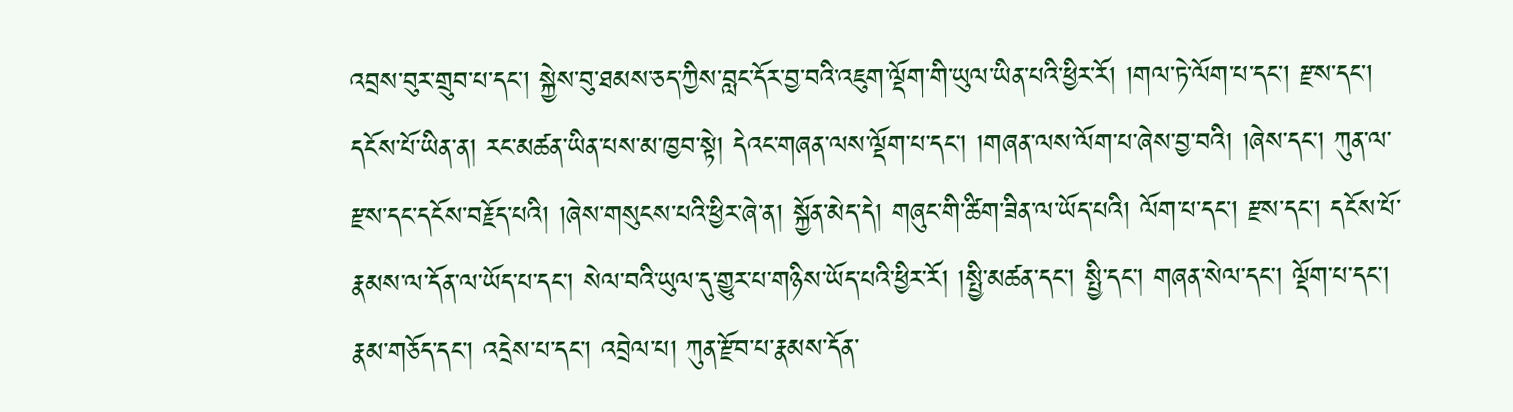འབྲས་བུར་གྲུབ་པ་དང་། སྐྱེས་བུ་ཐམས་ཅད་ཀྱིས་བླང་དོར་བྱ་བའི་འཇུག་ལྡོག་གི་ཡུལ་ཡིན་པའི་ཕྱིར་རོ། །གལ་ཏེ་ལོག་པ་དང་། རྫས་དང་། དངོས་པོ་ཡིན་ན། རང་མཚན་ཡིན་པས་མ་ཁྱབ་སྟེ། དེའང་གཞན་ལས་ལྡོག་པ་དང་། །གཞན་ལས་ལོག་པ་ཞེས་བྱ་བའི། །ཞེས་དང་། ཀུན་ལ་རྫས་དང་དངོས་བརྗོད་པའི། །ཞེས་གསུངས་པའི་ཕྱིར་ཞེ་ན། སྐྱོན་མེད་དེ། གཞུང་གི་ཚིག་ཟིན་ལ་ཡོད་པའི། ལོག་པ་དང་། རྫས་དང་། དངོས་པོ་རྣམས་ལ་དོན་ལ་ཡོད་པ་དང་། སེལ་བའི་ཡུལ་དུ་གྱུར་པ་གཉིས་ཡོད་པའི་ཕྱིར་རོ། །སྤྱི་མཚན་དང་། སྤྱི་དང་། གཞན་སེལ་དང་། ལྡོག་པ་དང་། རྣམ་གཅོད་དང་། འདྲེས་པ་དང་། འབྲེལ་པ། ཀུན་རྫོབ་པ་རྣམས་དོན་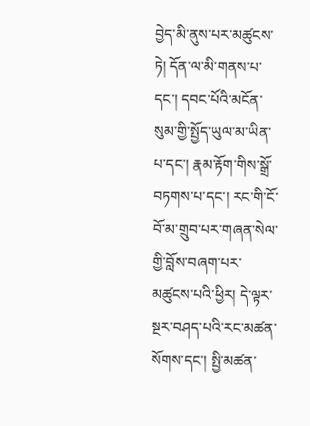བྱེད་མི་ནུས་པར་མཚུངས་ཏེ། དོན་ལ་མི་གནས་པ་དང་། དབང་པོའི་མངོན་སུམ་གྱི་སྤྱོད་ཡུལ་མ་ཡིན་པ་དང་། རྣམ་རྟོག་གིས་སྒྲོ་བཏགས་པ་དང་། རང་གི་ངོ་བོ་མ་གྲུབ་པར་གཞན་སེལ་གྱི་བློས་བཞག་པར་མཚུངས་པའི་ཕྱིར། དེ་ལྟར་སྔར་བཤད་པའི་རང་མཚན་སོགས་དང་། སྤྱི་མཚན་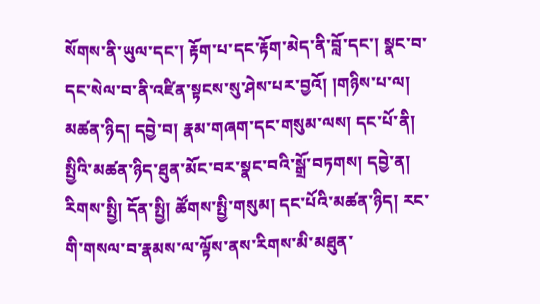སོགས་ནི་ཡུལ་དང་། རྟོག་པ་དང་རྟོག་མེད་ནི་བློ་དང་། སྣང་བ་དང་སེལ་བ་ནི་འཛིན་སྟངས་སུ་ཤེས་པར་བྱའོ། །གཉིས་པ་ལ། མཚན་ཉིད། དབྱེ་བ། རྣམ་གཞག་དང་གསུམ་ལས། དང་པོ་ནི། སྤྱིའི་མཚན་ཉིད་ཐུན་མོང་བར་སྣང་བའི་སྒྲོ་བཏགས། དབྱེ་ན། རིགས་སྤྱི། དོན་སྤྱི། ཚོགས་སྤྱི་གསུམ། དང་པོའི་མཚན་ཉིད། རང་གི་གསལ་བ་རྣམས་ལ་ལྟོས་ནས་རིགས་མི་མཐུན་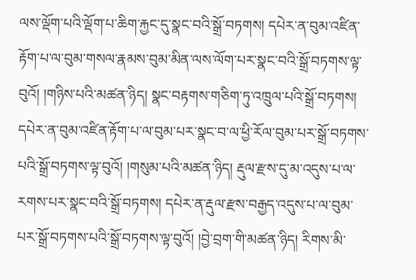ལས་ལྡོག་པའི་ལྡོག་པ་ཆིག་རྐྱང་དུ་སྣང་བའི་སྒྲོ་བཏགས། དཔེར་ན་བུམ་འཛིན་རྟོག་པ་ལ་བུམ་གསལ་རྣམས་བུམ་མིན་ལས་ལོག་པར་སྣང་བའི་སྒྲོ་བཏགས་ལྟ་བུའོ། །གཉིས་པའི་མཚན་ཉིད། སྣང་བརྟགས་གཅིག་ཏུ་འཁྲུལ་པའི་སྒྲོ་བཏགས། དཔེར་ན་བུམ་འཛིན་རྟོག་པ་ལ་བུམ་པར་སྣང་བ་ལ་ཕྱི་རོལ་བུམ་པར་སྒྲོ་བཏགས་པའི་སྒྲོ་བཏགས་ལྟ་བུའོ། །གསུམ་པའི་མཚན་ཉིད། རྡུལ་རྫས་དུ་མ་འདུས་པ་ལ་རགས་པར་སྣང་བའི་སྒྲོ་བཏགས། དཔེར་ན་རྡུལ་རྫས་བརྒྱད་འདུས་པ་ལ་བུམ་པར་སྒྲོ་བཏགས་པའི་སྒྲོ་བཏགས་ལྟ་བུའོ། །བྱེ་བྲག་གི་མཚན་ཉིད། རིགས་མི་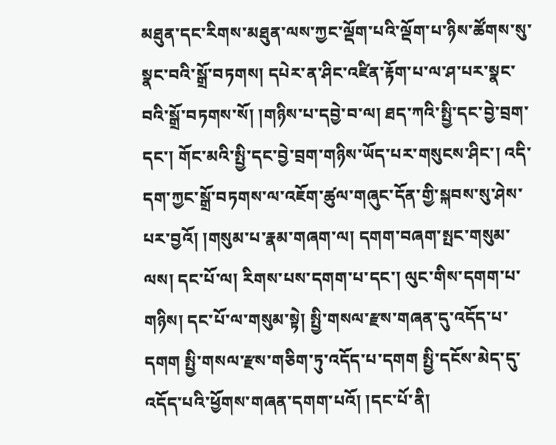མཐུན་དང་རིགས་མཐུན་ལས་ཀྱང་ལྡོག་པའི་ལྡོག་པ་ཉིས་ཚོགས་སུ་སྣང་བའི་སྒྲོ་བཏགས། དཔེར་ན་ཤིང་འཛིན་རྟོག་པ་ལ་ཤ་པར་སྣང་བའི་སྒྲོ་བཏགས་སོ། །གཉིས་པ་དབྱེ་བ་ལ། ཐད་ཀའི་སྤྱི་དང་བྱེ་བྲག་དང་། གོང་མའི་སྤྱི་དང་བྱེ་བྲག་གཉིས་ཡོད་པར་གསུངས་ཤིང་། འདི་དག་ཀྱང་སྒྲོ་བཏགས་ལ་འཇོག་ཚུལ་གཞུང་དོན་གྱི་སྐབས་སུ་ཤེས་པར་བྱའོ། །གསུམ་པ་རྣམ་གཞག་ལ། དགག་བཞག་སྤང་གསུམ་ལས། དང་པོ་ལ། རིགས་པས་དགག་པ་དང་། ལུང་གིས་དགག་པ་གཉིས། དང་པོ་ལ་གསུམ་སྟེ། སྤྱི་གསལ་རྫས་གཞན་དུ་འདོད་པ་དགག སྤྱི་གསལ་རྫས་གཅིག་ཏུ་འདོད་པ་དགག སྤྱི་དངོས་མེད་དུ་འདོད་པའི་ཕྱོགས་གཞན་དགག་པའོ། །དང་པོ་ནི།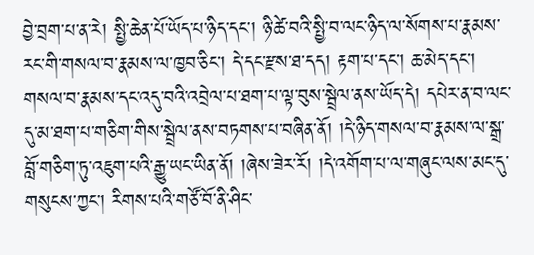བྱེ་བྲག་པ་ན་རེ། སྤྱི་ཆེན་པོ་ཡོད་པ་ཉིད་དང་། ཉི་ཚེ་བའི་སྤྱི་བ་ལང་ཉིད་ལ་སོགས་པ་རྣམས་རང་གི་གསལ་བ་རྣམས་ལ་ཁྱབ་ཅིང་། དེ་དང་རྫས་ཐ་དད། རྟག་པ་དང་། ཆ་མེད་དང་། གསལ་བ་རྣམས་དང་འདུ་བའི་འབྲེལ་པ་ཐག་པ་ལྟ་བུས་སྦྲེལ་ནས་ཡོད་དེ། དཔེར་ན་བ་ལང་དུ་མ་ཐག་པ་གཅིག་གིས་སྦྲེལ་ནས་བཏགས་པ་བཞིན་ནོ། །དེ་ཉིད་གསལ་བ་རྣམས་ལ་སྒྲ་བློ་གཅིག་ཏུ་འཇུག་པའི་རྒྱུ་ཡང་ཡིན་ནོ། །ཞེས་ཟེར་རོ། །དེ་འགོག་པ་ལ་གཞུང་ལས་མང་དུ་གསུངས་ཀྱང་། རིགས་པའི་གཙོ་བོ་ནི་ཤིང་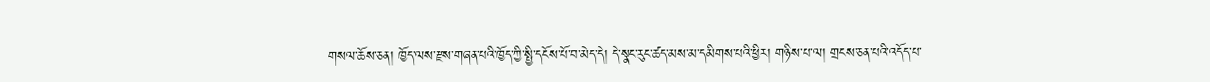གསལ་ཆོས་ཅན། ཁྱོད་ལས་རྫས་གཞན་པའི་ཁྱོད་ཀྱི་སྤྱི་དངོས་པོ་བ་མེད་དེ། དེ་སྣང་རུང་ཚད་མས་མ་དམིགས་པའི་ཕྱིར། གཉིས་པ་ལ། གྲངས་ཅན་པའི་འདོད་པ་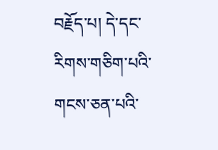བརྗོད་པ། དེ་དང་རིགས་གཅིག་པའི་གངས་ཅན་པའི་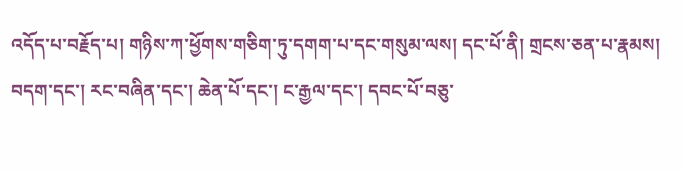འདོད་པ་བརྗོད་པ། གཉིས་ཀ་ཕྱོགས་གཅིག་ཏུ་དགག་པ་དང་གསུམ་ལས། དང་པོ་ནི། གྲངས་ཅན་པ་རྣམས། བདག་དང་། རང་བཞིན་དང་། ཆེན་པོ་དང་། ང་རྒྱལ་དང་། དབང་པོ་བཅུ་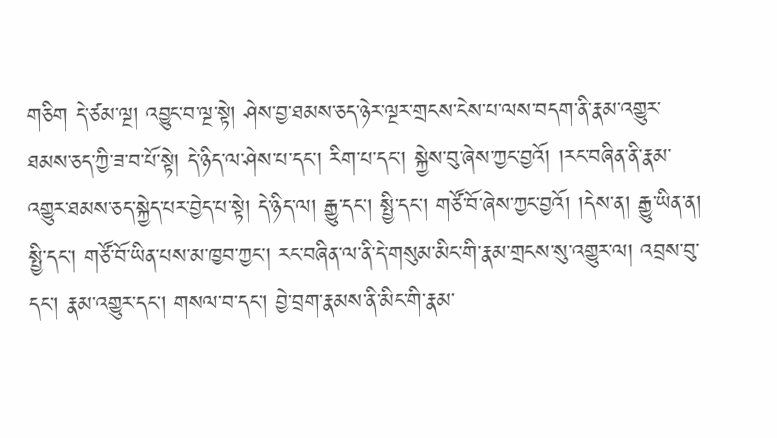གཅིག དེ་ཙམ་ལྔ། འབྱུང་བ་ལྔ་སྟེ། ཤེས་བྱ་ཐམས་ཅད་ཉེར་ལྔར་གྲངས་ངེས་པ་ལས་བདག་ནི་རྣམ་འགྱུར་ཐམས་ཅད་ཀྱི་ཟ་བ་པོ་སྟེ། དེ་ཉིད་ལ་ཤེས་པ་དང་། རིག་པ་དང་། སྐྱེས་བུ་ཞེས་ཀྱང་བྱའོ། །རང་བཞིན་ནི་རྣམ་འགྱུར་ཐམས་ཅད་སྐྱེད་པར་བྱེད་པ་སྟེ། དེ་ཉིད་ལ། རྒྱུ་དང་། སྤྱི་དང་། གཙོ་བོ་ཞེས་ཀྱང་བྱའོ། །དེས་ན། རྒྱུ་ཡིན་ན། སྤྱི་དང་། གཙོ་བོ་ཡིན་པས་མ་ཁྱབ་ཀྱང་། རང་བཞིན་ལ་ནི་དེ་གསུམ་མིང་གི་རྣམ་གྲངས་སུ་འགྱུར་ལ། འབྲས་བུ་དང་། རྣམ་འགྱུར་དང་། གསལ་བ་དང་། བྱེ་བྲག་རྣམས་ནི་མིང་གི་རྣམ་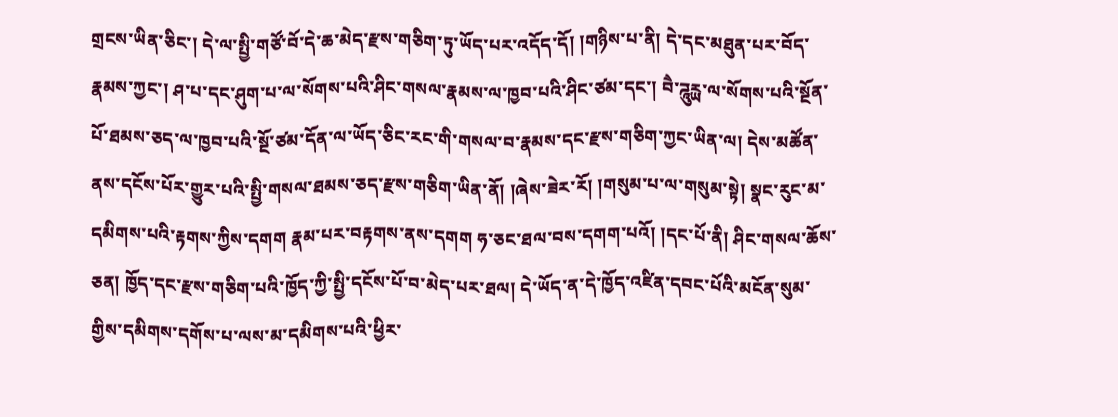གྲངས་ཡིན་ཅིང་། དེ་ལ་སྤྱི་གཙོ་བོ་དེ་ཆ་མེད་རྫས་གཅིག་ཏུ་ཡོད་པར་འདོད་དོ། །གཉིས་པ་ནི། དེ་དང་མཐུན་པར་བོད་རྣམས་ཀྱང་། ཤ་པ་དང་ཤུག་པ་ལ་སོགས་པའི་ཤིང་གསལ་རྣམས་ལ་ཁྱབ་པའི་ཤིང་ཙམ་དང་། བཻ་ཌཱུརྻ་ལ་སོགས་པའི་སྔོན་པོ་ཐམས་ཅད་ལ་ཁྱབ་པའི་སྔོ་ཙམ་དོན་ལ་ཡོད་ཅིང་རང་གི་གསལ་བ་རྣམས་དང་རྫས་གཅིག་ཀྱང་ཡིན་ལ། དེས་མཚོན་ནས་དངོས་པོར་གྱུར་པའི་སྤྱི་གསལ་ཐམས་ཅད་རྫས་གཅིག་ཡིན་ནོ། །ཞེས་ཟེར་རོ། །གསུམ་པ་ལ་གསུམ་སྟེ། སྣང་རུང་མ་དམིགས་པའི་རྟགས་ཀྱིས་དགག རྣམ་པར་བརྟགས་ནས་དགག ཧ་ཅང་ཐལ་བས་དགག་པའོ། །དང་པོ་ནི། ཤིང་གསལ་ཆོས་ཅན། ཁྱོད་དང་རྫས་གཅིག་པའི་ཁྱོད་ཀྱི་སྤྱི་དངོས་པོ་བ་མེད་པར་ཐལ། དེ་ཡོད་ན་དེ་ཁྱོད་འཛིན་དབང་པོའི་མངོན་སུམ་གྱིས་དམིགས་དགོས་པ་ལས་མ་དམིགས་པའི་ཕྱིར་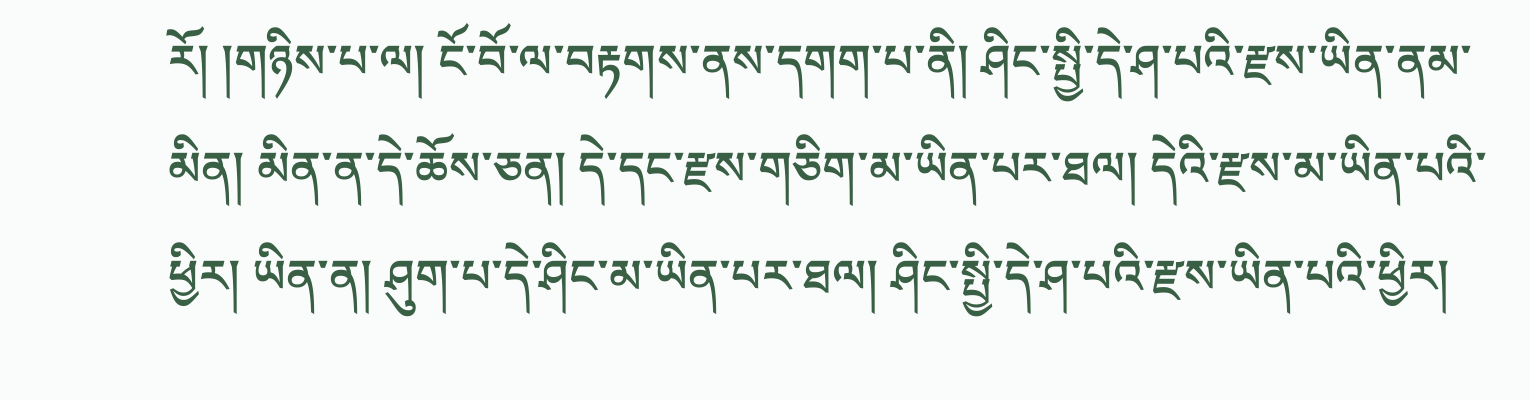རོ། །གཉིས་པ་ལ། ངོ་བོ་ལ་བརྟགས་ནས་དགག་པ་ནི། ཤིང་སྤྱི་དེ་ཤ་པའི་རྫས་ཡིན་ནམ་མིན། མིན་ན་དེ་ཆོས་ཅན། དེ་དང་རྫས་གཅིག་མ་ཡིན་པར་ཐལ། དེའི་རྫས་མ་ཡིན་པའི་ཕྱིར། ཡིན་ན། ཤུག་པ་དེ་ཤིང་མ་ཡིན་པར་ཐལ། ཤིང་སྤྱི་དེ་ཤ་པའི་རྫས་ཡིན་པའི་ཕྱིར།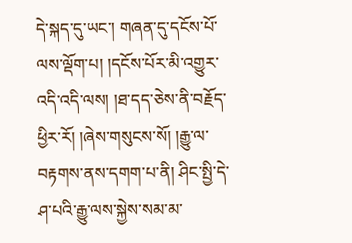དེ་སྐད་དུ་ཡང་། གཞན་དུ་དངོས་པོ་ལས་ལྡོག་པ། །དངོས་པོར་མི་འགྱུར་འདི་འདི་ལས། །ཐ་དད་ཅེས་ནི་བརྗོད་ཕྱིར་རོ། །ཞེས་གསུངས་སོ། །རྒྱུ་ལ་བརྟགས་ནས་དགག་པ་ནི། ཤིང་སྤྱི་དེ་ཤ་པའི་རྒྱུ་ལས་སྐྱེས་སམ་མ་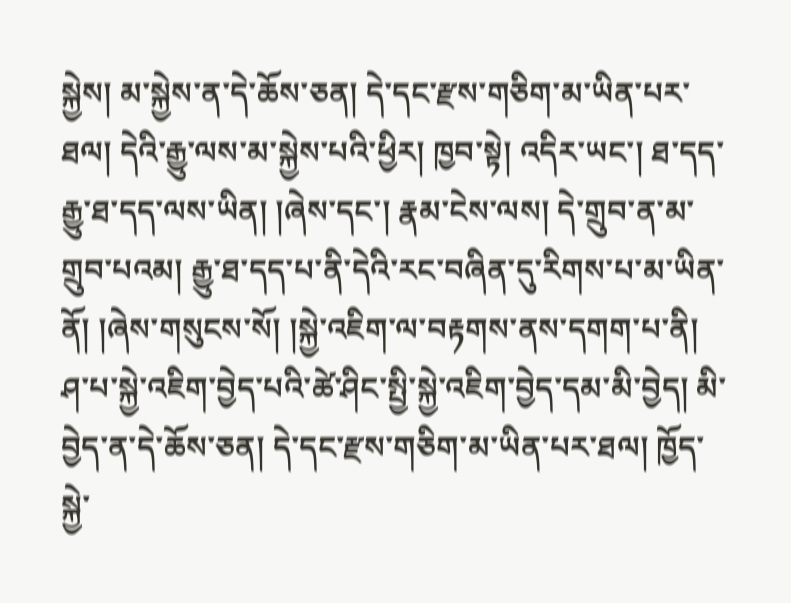སྐྱེས། མ་སྐྱེས་ན་དེ་ཆོས་ཅན། དེ་དང་རྫས་གཅིག་མ་ཡིན་པར་ཐལ། དེའི་རྒྱུ་ལས་མ་སྐྱེས་པའི་ཕྱིར། ཁྱབ་སྟེ། འདིར་ཡང་། ཐ་དད་རྒྱུ་ཐ་དད་ལས་ཡིན། །ཞེས་དང་། རྣམ་ངེས་ལས། དེ་གྲུབ་ན་མ་གྲུབ་པའམ། རྒྱུ་ཐ་དད་པ་ནི་དེའི་རང་བཞིན་དུ་རིགས་པ་མ་ཡིན་ནོ། །ཞེས་གསུངས་སོ། །སྐྱེ་འཇིག་ལ་བརྟགས་ནས་དགག་པ་ནི། ཤ་པ་སྐྱེ་འཇིག་བྱེད་པའི་ཚེ་ཤིང་སྤྱི་སྐྱེ་འཇིག་བྱེད་དམ་མི་བྱེད། མི་བྱེད་ན་དེ་ཆོས་ཅན། དེ་དང་རྫས་གཅིག་མ་ཡིན་པར་ཐལ། ཁྱོད་སྐྱེ་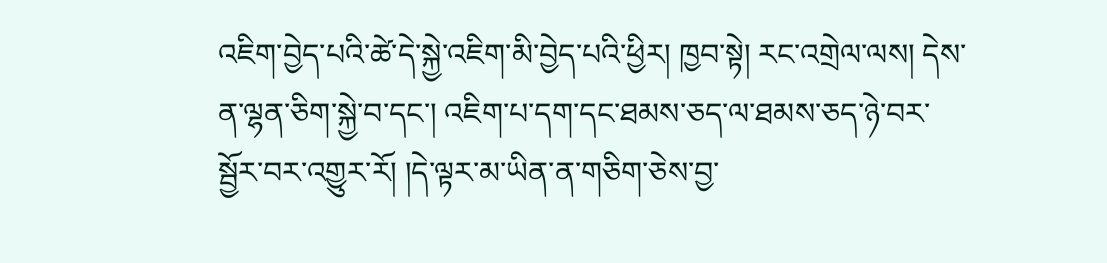འཇིག་བྱེད་པའི་ཚེ་དེ་སྐྱེ་འཇིག་མི་བྱེད་པའི་ཕྱིར། ཁྱབ་སྟེ། རང་འགྲེལ་ལས། དེས་ན་ལྷན་ཅིག་སྐྱེ་བ་དང་། འཇིག་པ་དག་དང་ཐམས་ཅད་ལ་ཐམས་ཅད་ཉེ་བར་སྦྱོར་བར་འགྱུར་རོ། །དེ་ལྟར་མ་ཡིན་ན་གཅིག་ཅེས་བྱ་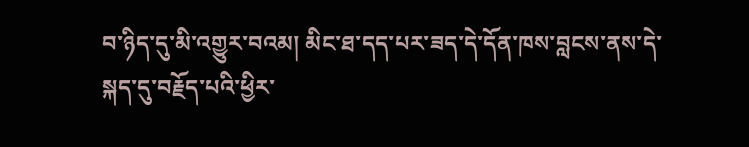བ་ཉིད་དུ་མི་འགྱུར་བའམ། མིང་ཐ་དད་པར་ཟད་དེ་དོན་ཁས་བླངས་ནས་དེ་སྐད་དུ་བརྗོད་པའི་ཕྱིར་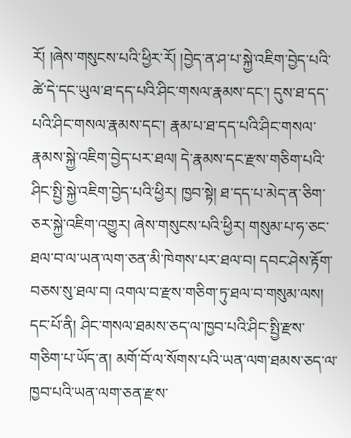རོ། །ཞེས་གསུངས་པའི་ཕྱིར་རོ། །བྱེད་ན་ཤ་པ་སྐྱེ་འཇིག་བྱེད་པའི་ཚེ་དེ་དང་ཡུལ་ཐ་དད་པའི་ཤིང་གསལ་རྣམས་དང་། དུས་ཐ་དད་པའི་ཤིང་གསལ་རྣམས་དང་། རྣམ་པ་ཐ་དད་པའི་ཤིང་གསལ་རྣམས་སྐྱེ་འཇིག་བྱེད་པར་ཐལ། དེ་རྣམས་དང་རྫས་གཅིག་པའི་ཤིང་སྤྱི་སྐྱེ་འཇིག་བྱེད་པའི་ཕྱིར། ཁྱབ་སྟེ། ཐ་དད་པ་མེད་ན་ཅིག་ཅར་སྐྱེ་འཇིག་འགྱུར། ཞེས་གསུངས་པའི་ཕྱིར། གསུམ་པ་ཧ་ཅང་ཐལ་བ་ལ་ཡན་ལག་ཅན་མི་ཁེགས་པར་ཐལ་བ། དབང་ཤེས་རྟོག་བཅས་སུ་ཐལ་བ། འགལ་བ་རྫས་གཅིག་ཏུ་ཐལ་བ་གསུམ་ལས། དང་པོ་ནི། ཤིང་གསལ་ཐམས་ཅད་ལ་ཁྱབ་པའི་ཤིང་སྤྱི་རྫས་གཅིག་པ་ཡོད་ན། མགོ་བོ་ལ་སོགས་པའི་ཡན་ལག་ཐམས་ཅད་ལ་ཁྱབ་པའི་ཡན་ལག་ཅན་རྫས་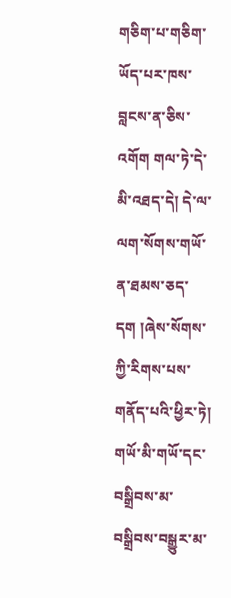གཅིག་པ་གཅིག་ཡོད་པར་ཁས་བླངས་ན་ཅིས་འགོག གལ་ཏེ་དེ་མི་འཐད་དེ། དེ་ལ་ལག་སོགས་གཡོ་ན་ཐམས་ཅད་དག །ཞེས་སོགས་ཀྱི་རིགས་པས་གནོད་པའི་ཕྱིར་ཏེ། གཡོ་མི་གཡོ་དང་བསྒྲིབས་མ་བསྒྲིབས་བསྒྱུར་མ་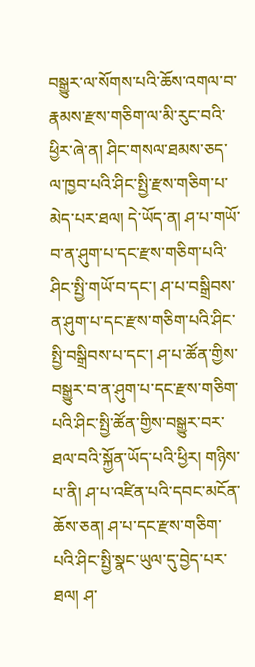བསྒྱུར་ལ་སོགས་པའི་ཆོས་འགལ་བ་རྣམས་རྫས་གཅིག་ལ་མི་རུང་བའི་ཕྱིར་ཞེ་ན། ཤིང་གསལ་ཐམས་ཅད་ལ་ཁྱབ་པའི་ཤིང་སྤྱི་རྫས་གཅིག་པ་མེད་པར་ཐལ། དེ་ཡོད་ན། ཤ་པ་གཡོ་བ་ན་ཤུག་པ་དང་རྫས་གཅིག་པའི་ཤིང་སྤྱི་གཡོ་བ་དང་། ཤ་པ་བསྒྲིབས་ན་ཤུག་པ་དང་རྫས་གཅིག་པའི་ཤིང་སྤྱི་བསྒྲིབས་པ་དང་། ཤ་པ་ཚོན་གྱིས་བསྒྱུར་བ་ན་ཤུག་པ་དང་རྫས་གཅིག་པའི་ཤིང་སྤྱི་ཚོན་གྱིས་བསྒྱུར་བར་ཐལ་བའི་སྐྱོན་ཡོད་པའི་ཕྱིར། གཉིས་པ་ནི། ཤ་པ་འཛིན་པའི་དབང་མངོན་ཆོས་ཅན། ཤ་པ་དང་རྫས་གཅིག་པའི་ཤིང་སྤྱི་སྣང་ཡུལ་དུ་བྱེད་པར་ཐལ། ཤ་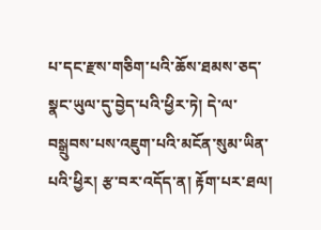པ་དང་རྫས་གཅིག་པའི་ཆོས་ཐམས་ཅད་སྣང་ཡུལ་དུ་བྱེད་པའི་ཕྱིར་ཏེ། དེ་ལ་བསྒྲུབས་པས་འཇུག་པའི་མངོན་སུམ་ཡིན་པའི་ཕྱིར། རྩ་བར་འདོད་ན། རྟོག་པར་ཐལ།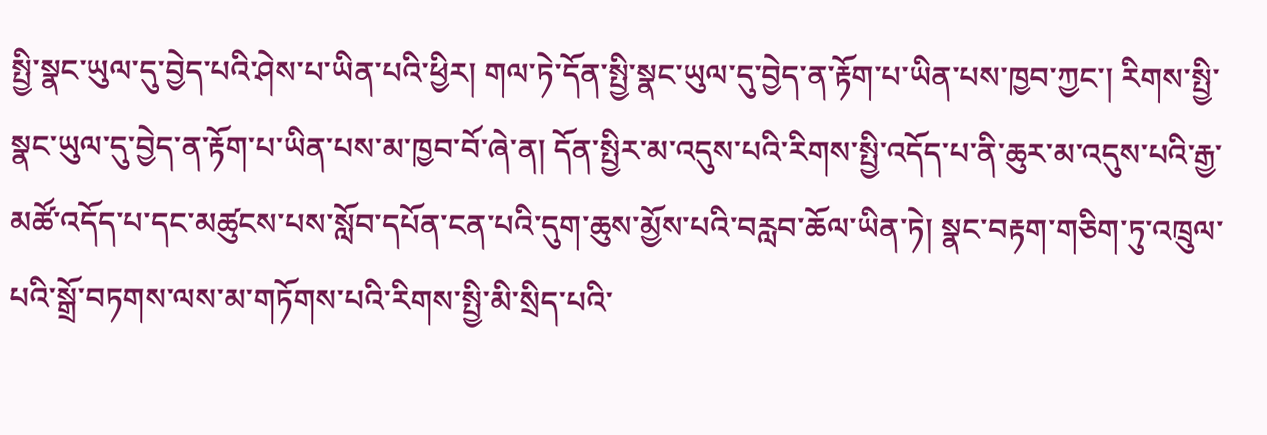སྤྱི་སྣང་ཡུལ་དུ་བྱེད་པའི་ཤེས་པ་ཡིན་པའི་ཕྱིར། གལ་ཏེ་དོན་སྤྱི་སྣང་ཡུལ་དུ་བྱེད་ན་རྟོག་པ་ཡིན་པས་ཁྱབ་ཀྱང་། རིགས་སྤྱི་སྣང་ཡུལ་དུ་བྱེད་ན་རྟོག་པ་ཡིན་པས་མ་ཁྱབ་བོ་ཞེ་ན། དོན་སྤྱིར་མ་འདུས་པའི་རིགས་སྤྱི་འདོད་པ་ནི་ཆུར་མ་འདུས་པའི་རྒྱ་མཚོ་འདོད་པ་དང་མཚུངས་པས་སློབ་དཔོན་ངན་པའི་དུག་ཆུས་མྱོས་པའི་བརླབ་ཆོལ་ཡིན་ཏེ། སྣང་བརྟག་གཅིག་ཏུ་འཁྲུལ་པའི་སྒྲོ་བཏགས་ལས་མ་གཏོགས་པའི་རིགས་སྤྱི་མི་སྲིད་པའི་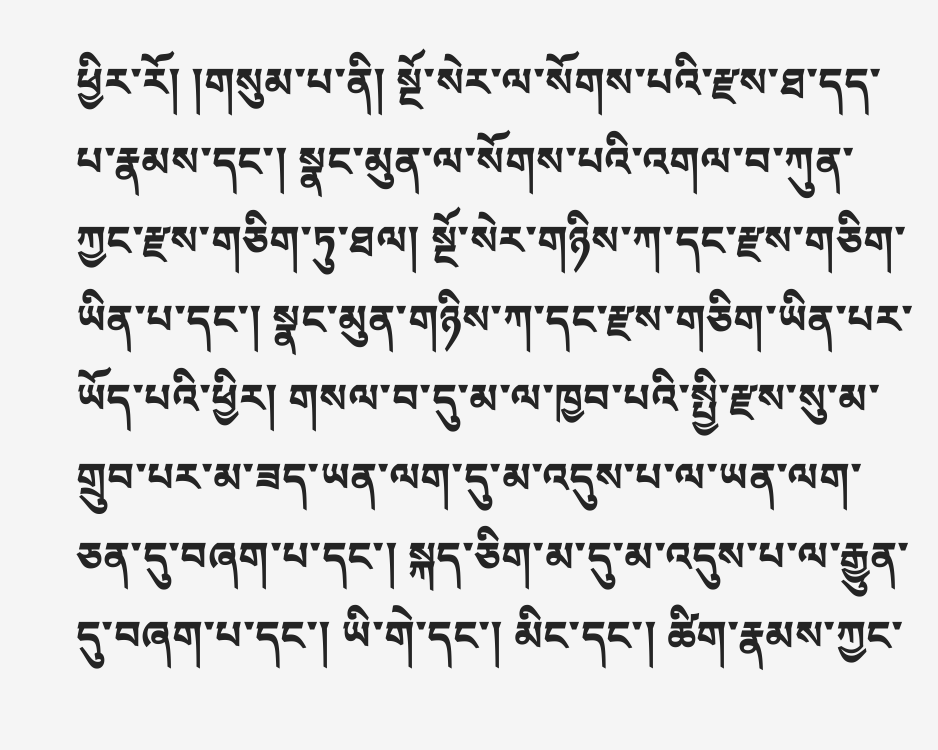ཕྱིར་རོ། །གསུམ་པ་ནི། སྔོ་སེར་ལ་སོགས་པའི་རྫས་ཐ་དད་པ་རྣམས་དང་། སྣང་མུན་ལ་སོགས་པའི་འགལ་བ་ཀུན་ཀྱང་རྫས་གཅིག་ཏུ་ཐལ། སྔོ་སེར་གཉིས་ཀ་དང་རྫས་གཅིག་ཡིན་པ་དང་། སྣང་མུན་གཉིས་ཀ་དང་རྫས་གཅིག་ཡིན་པར་ཡོད་པའི་ཕྱིར། གསལ་བ་དུ་མ་ལ་ཁྱབ་པའི་སྤྱི་རྫས་སུ་མ་གྲུབ་པར་མ་ཟད་ཡན་ལག་དུ་མ་འདུས་པ་ལ་ཡན་ལག་ཅན་དུ་བཞག་པ་དང་། སྐད་ཅིག་མ་དུ་མ་འདུས་པ་ལ་རྒྱུན་དུ་བཞག་པ་དང་། ཡི་གེ་དང་། མིང་དང་། ཚིག་རྣམས་ཀྱང་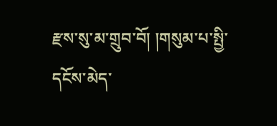རྫས་སུ་མ་གྲུབ་བོ། །གསུམ་པ་སྤྱི་དངོས་མེད་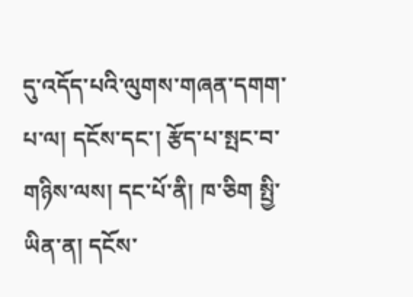དུ་འདོད་པའི་ལུགས་གཞན་དགག་པ་ལ། དངོས་དང་། རྩོད་པ་སྤང་བ་གཉིས་ལས། དང་པོ་ནི། ཁ་ཅིག སྤྱི་ཡིན་ན། དངོས་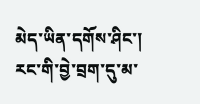མེད་ཡིན་དགོས་ཤིང་། རང་གི་བྱེ་བྲག་དུ་མ་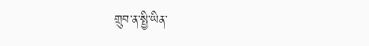གྲུབ་ན་སྤྱི་ཡིན་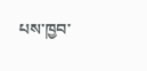པས་ཁྱབ་